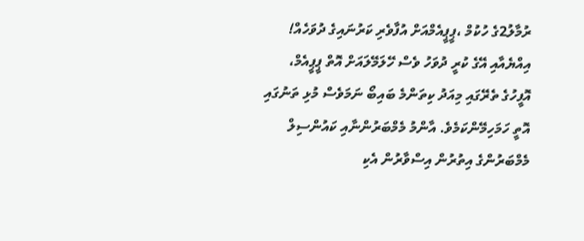ރުމާލު2ގެ ހުކުމް ،ޕީޕީއެމްއަށް އުފާވެރި ކަރުނައިގެ ދުވަހެއް!
އިއްޔެއާއި އޭގެ ކުރީ ދުވަހު ވެސް ހޭލަމޭލައަށް އޮތް ޕީޕީއެމް، އޮފީހުގެ ތެރޭގައި މިއަދު ކިތަންމެ ބައިބޯ ނަމަވެސް މުޅި ތަނުގައި އޮތީ ހަމަހިމޭންކަމެވެ. އާންމު މެމްބަރުންނާއި ކައުންސިލް މެމްބަރުންގެ އިތުރުން އިސްވާރުން އެކި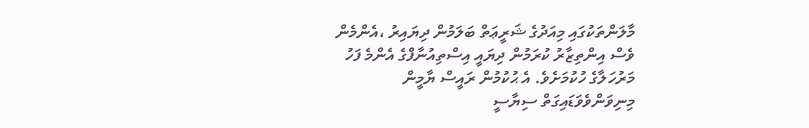މާލަންތަކުގައި މިއަދުގެ ޝަރީޢަތް ބަލަމުން ދިޔައިރު ،އެންމެން ވެސް އިންތިޒާރު ކުރަމުން ދިޔައީ އިސްތިއުނާފްގެ އެންމެ ފަހު މަރުހަލާގެ ހުކުމަށެވެ. އެ ޙުކުމުން ރައީސް ޔާމީން މިނިވަންވެވަޑައިގަތް ސިޔާސީ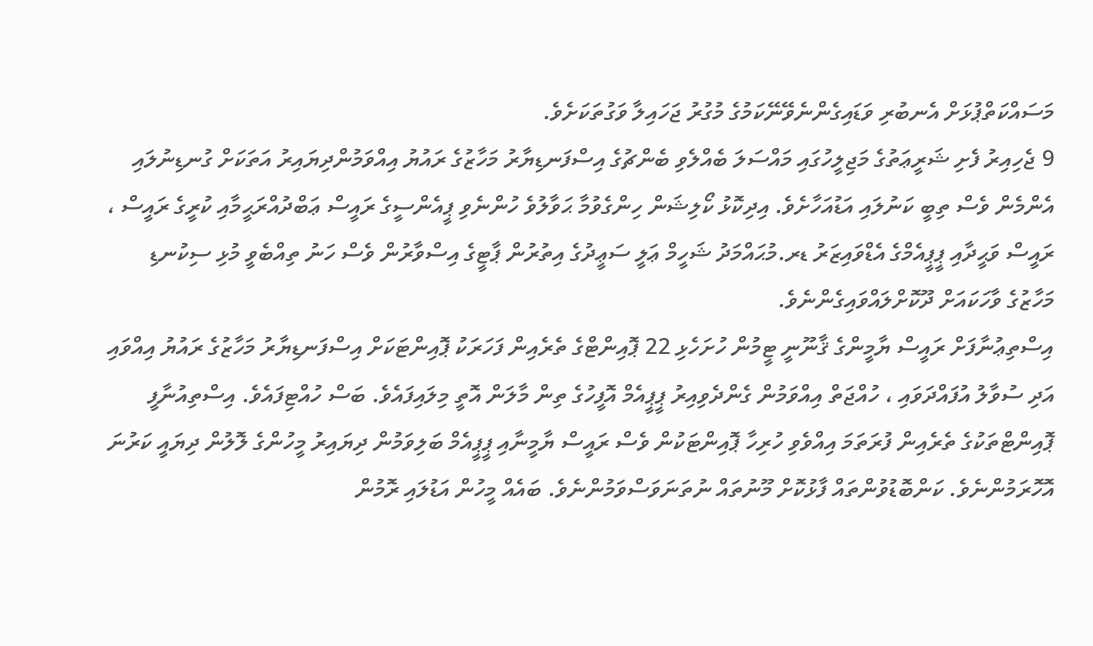މަސައްކަތްޕުޅަށް އެނބުރި ވަޑައިގެންނެވޭނޭކަމުގެ މުގުރު ޖަހައިލާ ވަގުތަކަށެވެ.
9 ޖެހިއިރު ފެށި ޝަރީޢަތުގެ މަޖިލީހުގައި މައްސަލަ ބެއްލެވި ބެންޗުގެ އިސްފަނޑިޔާރު މަހާޒުގެ ރައުޔު އިއްވަމުންދިޔައިރު އަތަކަށް ގުނޑިނުލައި އެންމެން ވެސް ތިބީ ކަނުލައި އަޑުއަހާށެވެ. އިދިކޮޅު ކޯލިޝަން ހިންގެވުމާ ޙަވާލުވެ ހުންނެވި ޕީއެންސީގެ ރައީސް ޢަބްދުއްރަޙީމާއި ކުރީގެ ރައީސް ، ރައީސް ވަޙީދާއި ޕީޕީއެމްގެ އެޑްވައިޒަރު ޑރ.މުޙައްމަދު ޝަހީމް ޢަލީ ސަޢީދުގެ އިތުރުން ޕާޓީގެ އިސްވާރުން ވެސް ހަނު ތިއްބެވީ މުޅި ސިކުނޑި މަހާޒުގެ ވާހަކައަށް ދޫކޮށްލައްވައިގެންނެވެ.
އިސްތިޢުނާފަށް ރައީސް ޔާމީންގެ ޤާނޫނީ ޓީމުން ހުށަހެޅި 22 ޕޮއިންޓްގެ ތެރެއިން ފަހަރަކު ޕޮއިންޓަކަށް އިސްފަނޑިޔާރު މަހާޒުގެ ރައުޔު އިއްވައި އަދި ސުވާލު އުފައްދަވައި ، ހުއްޖަތް އިއްވަމުން ގެންދެވިއިރު ޕީޕީއެމް އޮފީހުގެ ތިން މާލަން އޮތީ މިލައިފައެވެ. ބަސް ހުއްޓިފައެވެ. އިސްތިއުނާފީ ޕޮއިންޓްތަކުގެ ތެރެއިން ފުރަތަމަ އިއްވެވި ހުރިހާ ޕޮއިންޓަކުން ވެސް ރައީސް ޔާމީނާއި ޕީޕީއެމް ބަލިވަމުން ދިޔައިރު މީހުންގެ ލޮލުން ދިޔައީ ކަރުނަ އޮހޮރަމުންނެވެ. ކަންބޮޑުވުންތައް ފާޅުކޮށް މޫނުތައް ނުތަނަވަސްވަމުންނެވެ. ބައެއް މީހުން އަޑުލައި ރޮމުން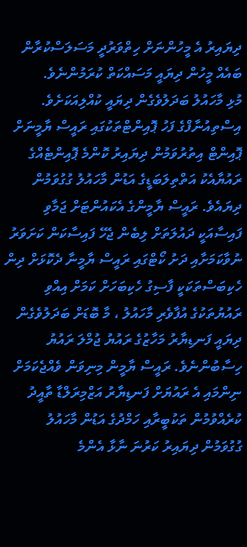ދިޔައިރު އެ މީހުންނަށް ހިތްވަރުދީ މަސަލަސްކުރާން ބައެއް މީހުން ދިޔައީ މަސައްކަތް ކުރަމުންނެވެ.
މުޅި މާހައުލު ބަދަލުވެގެން ދިޔައީ ކުއްލިއަކަށެވެ. އިސްތިއުނާފްގެ ފަހު ޕޮއިންޓްތަކުގައި ރައީސް ޔާމީނަށް ޕޮއިންޓް އިތުރުވަމުން ދިޔައިރު ކޮންމެ ޕޮއިންޓެއްގެ ރައުޔާއެކު އަތްތިލަބަޑީގެ އަޑުން މާހައުލު ގުގުވަމުން ދިޔައެވެ. ރައީސް ޔާމީންގެ އެކައުންޓަށް ޖަމާވި ފައިސާއަކީ ދައުލަތަށް ލިބެން ޖެހޭ ފައިސާކަން ކަށަވަރު ނުވާކަމަށާއި ދަށު ކޯޓްގައި ރައީސް ޔާމީނާ ދެކޮޅަށް ދިން ހެކިބަސްތަކަކީ ފާސިގު ހެކިބަހަށް ކަމަށް އިއްވި ރައުޔުތަކުގެ އުފާވެރި މާހައުލު ، މާ ބޮޑަށް ބަދަލުވެގެން ދިޔައީ ފަނޑިޔާރު މަހާޒުގެ ރައުޔު ޖުމްލަ ރައުޔު ހިސާބުންނެވެ. ރައީސް ޔާމީން މިނިވަން ވެއްޖެކަމަށް ނިންމައި އެ ރައުޔަށް ފަނޑިޔާރު އަޒްމިރަލްޑާ ތާއީދު ކުރެއްވުމުން ތަކުބީރާއި ހަމްދުގެ އަޑުން މާހައުލު ގުގުވަމުން ދިޔައިރު ކަރުނަ ނާޅާ އެންމެ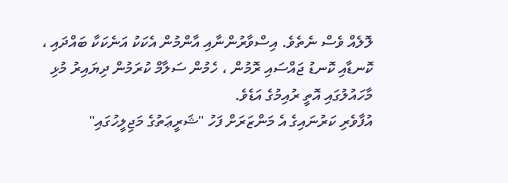ލޮލެއް ވެސް ނެތެވެ. އިސްވާރުންނާއި އާންމުން އެކަކު އަނެކަކާ ބައްދައި ، ކޮނޑާއި ކޮނޑު ޖައްސައި ރޮމުން ، ހެމުން ސަލާމް ކުރަމުން ދިޔައިރު މުޅި މާހައުލުގައި އޮތީ ރުއިމުގެ އަޑެވެ.
އުފާވެރި ކަރުނައިގެ އެ މަންޒަރަށް ފަހު "ޝަރީޢަތުގެ މަޖިލީހުގައި"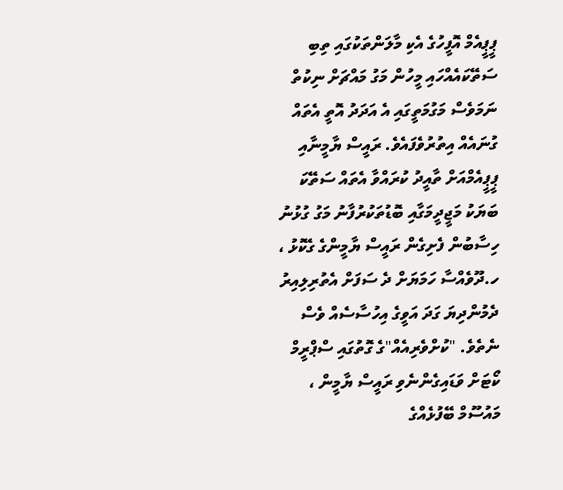ޕީޕީއެމް އޮފީހުގެ އެކި މާލަންތަކުގައި ތިބި ސަތޭކައެއްހައި މީހުން މަގު މައްޗަށް ނިކުތް ނަމަވެސް މަގުމަތީގައި އެ އަދަދު އޮތީ އެތައް ގުނައެއް އިތުރުވެފައެވެ. ރައީސް ޔާމީނާއި ޕީޕީއެމްއަށް ތާއީދު ކުރައްވާ އެތައް ސަތޭކަ ބަޔަކު މަޖީދީމަގާއި ބޮޑުތަކުރުފާނު މަގު ގުޅުނު ހިސާބުން ފެށިގެން ރައީސް ޔާމީންގެ ގެކޮޅު ، ހ.ދޫވެއްސާ ހަމަޔަށް ދެ ސަފަށް އެތުރިލިއިރު ދެމުންދިޔަ ގަދަ އަވީގެ އިހުސާސެއް ވެސް ނެތެވެ. "ކުށްވެރިއެއް"ގެ ގޮތުގައި ސްޕްރީމް ކޯޓަށް ވަޑައިގެންނެވި ރައީސް ޔާމީން ، މައުސޫމް ބޭފުޅެއްގެ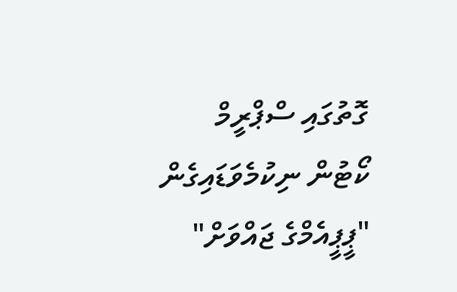ގޮތުގައި ސްޕްރީމް ކޯޓުން ނިކުމެވަޑައިގެން "ޕީޕީއެމްގެ ޖައްވަށް"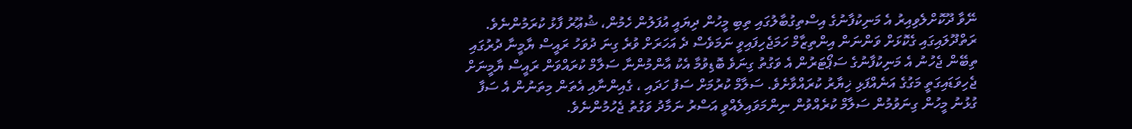ނޭވާ ދޫކޮށްލެވިއިރު އެ މަނިކުފާނުގެ އިސްތިގުބާލުގައި ތިބި މީހުން ދިޔައީ އުފަލުން ހެމުން، ޝުޢޫރު ފާޅު ކުރަމުންނެވެ. ރަތްދޫލައިގައި ގެކޮޅަށް ވަންނަން އިންތިޒާމް ހަމަޖެހިފައިވީ ނަމަވެސް ދެ އަހަރަށް ވުރެ ގިނަ ދުވަހު ރައީސް ޔާމީނާ ދުރުގައި ތިބޭން ޖެހުނު އެ މަނިކުފާނުގެ ސަޕޯޓަރުން އެ ވަގުތު ގިނަވެ ބޮޑިވުމާ އެކު އާންމުންނާ ސަލާމް ކުރައްވަން ރައީސް ޔާމީނަށް ޖެހިވަޑައިގަތީ މަގުގެ އަނެއްފަޅި ޚިޔާރު ކުރައްވާށެވެ. ސަލާމް ކުރުމަށް ސަފު ހަދައި ، ގެއިންނާއި އެތަން މިތަނުން އެ ސަފާ ގުޅުނު މީހުން ގިނަވުމުން ސަލާމް ކުރެއްވުން ނިންމަވައިލެއްވީ އަސްރު ނަމާދު ވަގުތު ޖެހުމުންނެވެ.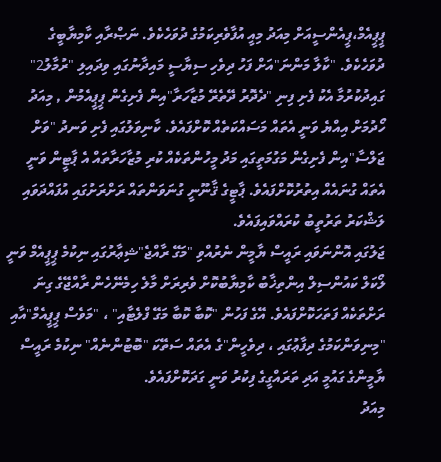ޕީޕީއެމް،ޕީއެންސީއަށް މިއަދު މިއީ އުފާވެރިކަމުގެ ދުވަހެކެވެ. ނަޞްރާއި ކާމިޔާބީގެ ދުވަހެކެވެ. "ކާލާ މަންނަ"އަށް ފަހު ދިވެހި ސިޔާސީ މައިދާނުގައި ވިދައިލި "ރުމާލު2" ގައިދުކުރުމާ އެކު ފެށި ފިނި "ދެދޮރު ދޭތެރޭ މުޒާހަރާ"އިން ފެށިގެން ޕީޕީއެމުން , މިއަދު ހޯދުމަށް އިއްޔެ ވަނީ އެތައް މަސައްކަތެއް ކޮށްފައެވެ. ކާނިވަލުގައި ފެށި ވަނދު "ވަށް ޖަލްސާ"އިން ފެށިގެން މަގުމަތީގައި މަދު މީހުންތަކެއް ކުރި މުޒާހަރާތައް އެ ޕާޓީން ވަނީ އެތައް ގުނައެއް އިތުރުކޮށްފައެވެ. ޕާޓީގެ ޤާނޫނީ ގުނަވަންތައް ރަށްރަށުގައި އުފައްދަވައި ލަޝްކަރު ތަރުތީބު ކުރައްވައިފައެވެ.
ޖަލުގައި އޮންނަވައި ރައީސް ޔާމީން ނެރުއްވި "މަގޭ ރާއްޖެ"ޝިޢާރުގައި ނިކުމެ ޕީޕީއެމް ވަނީ ލޯކަލް ކައުންސިލް އިންތިޚާބު ކާމިޔާބުކޮށް ވެރިރަށް މާލެ ހިމެނޭހެން ރާއްޖޭގެ ގިނަ ރަށްތަކެއް ފަތަހަކޮށްފައެވެ. އޭގެ ފަހުން "ކޮބާ ކޮބާ މަގޭ ފްލެޓާއި" ، "މަވެސް ޕީޕީއެމް"އާއި "މިނިވަންކަމުގެ ދިފާޢުގައި ، ދިވެހީން"ގެ އެތައް ސަތޭކަ "ބޮޓުންނެއް" ނިކުމެ ރައީސް ޔާމީންގެ ގައުމީ އަދި ތަރައްގީގެ ފިކުރު ވަނީ ގަދަކޮށްފައެވެ.
މިއަދު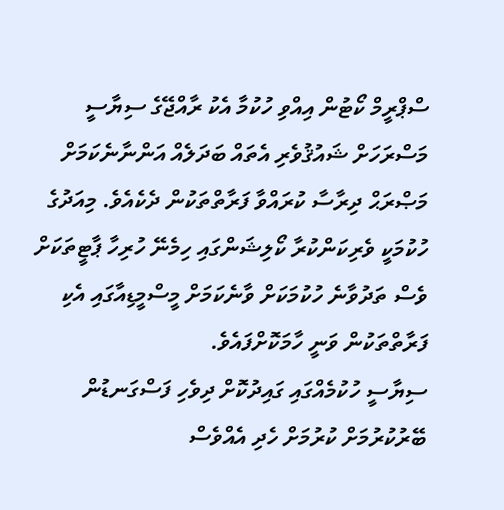ސްޕްރީމް ކޯޓުން އިއްވި ހުކުމާ އެކު ރާއްޖޭގެ ސިޔާސީ މަސްރަހަށް ޝައުޤުވެރި އެތައް ބަދަލެއް އަންނާނެކަމަށް މަޞްރަޙް ދިރާސާ ކުރައްވާ ފަރާތްތަކުން ދެކެއެވެ. މިއަދުގެ ހުކުމަކީ ވެރިކަންކުރާ ކޯލިޝަންގައި ހިމެނޭ ހުރިހާ ޕާޓީތަކަށް ވެސް ތަދުވާނެ ހުކުމަކަށް ވާނެކަމަށް މީސްމީޑިއާގައި އެކި ފަރާތްތަކުން ވަނީ ހާމަކޮށްފައެވެ.
ސިޔާސީ ހުކުމެއްގައި ގައިދުކޮށް ދިވެހި ފަސްގަނޑުން ބޭރުކުރުމަށް ކުރުމަށް ހެދި އެއްވެސް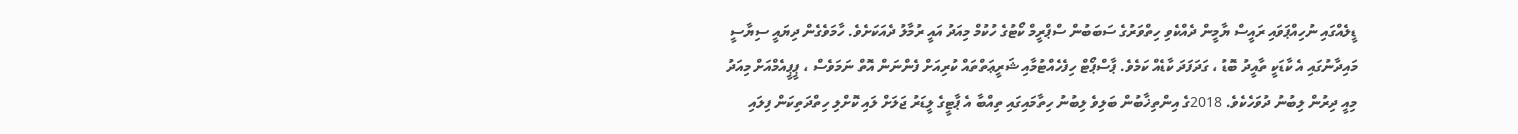ޑީލެއްގައި ނުހިއްޕަވައި ރައީސް ޔާމީން ދެއްކެވި ހިތްވަރުގެ ސަބަބުން ސްޕްރީމް ކޯޓުގެ ހުކުމް މިއަދު އައީ ރުމާލު ދެއަކަށެވެ. ހާމަވެގެން ދިޔައީ ސިޔާސީ މައިދާނުގައި އެ ކާޑަކީ ތާއީދު ބޮޑު ، ގަދަފަދަ ކާޑެއް ކަމެވެ. ޕާސްޕޯޓް ހިފެހެއްޓުމާއި ޝަރީޢަތްތައް ކުރިއަށް ފެންނަން އޮތް ނަމަވެސް ، ޕީޕީއެމްއަށް މިއަދު މިއީ ދިރުން ލިބުނު ދުވަހެކެވެ. 2018ގެ އިންތިޚާބުން ބަލިވެ ލިބުނު ހިތާމައިގައި ތިއްބާ އެ ޕާޓީގެ ލީޑަރު ޖަލަށް ލައި ކޮށްލި ހިތްދަތިކަން ފިލައި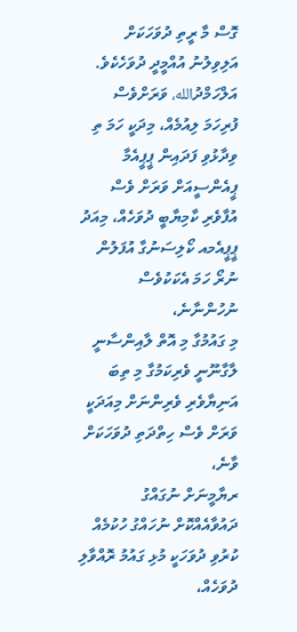ގޮސް މާ ރީތި ދުވަހަކަށް އަލިވިލުނު އުއްމީދީ ދުވަހެކެވެ.
އަލްހަމްދުالله، ވަރަށްވެސް ފުރިހަމަ ލިއުމެއް، މިދަކީ ހަމަ ތި ވިދާޅުވި ފަދައިން ޕީޕީއެމާ ޕީއެންސީއަށް ވަރަށް ވެސް އުފާވެރި ކާމިޔާބީ ދުވަހެއް، މިއަދު ޕީޕީއެމއ ކޯލިސަނުގާ އުފަލުން ނުރޯ ހަމަ އެކަކުވެސް ނުހުންނާނެ،
މި ގައުމުގާ މި އޮތް ލާއިންސާނީ ލާގާނޫނީ ވެރިކަމުގާ މި ތިބަ އަނިޔާވެރި ވެރިންނަށް މިއަދަކީ ވަރަށް ވެސް ހިތްދަތި ދުވަހަކަށް ވާނެ،
ރޔާމީނަށް ނުގައްގު ދައުވާއެއްކޮށް ނުހައްގު ހުކުމެއް ކުރުވި ދުވަހަކީ މުޅި ގައުމު ރޮއްވާލި ދުވަހެއް،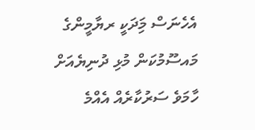އެހެނަސް މިަދަކީ ރޔާމީންގެ މައސޫމުކަން މުޅި ދުނިޔެއަށް ހާމަވެ ސަރުކާރެއް އެއްމެ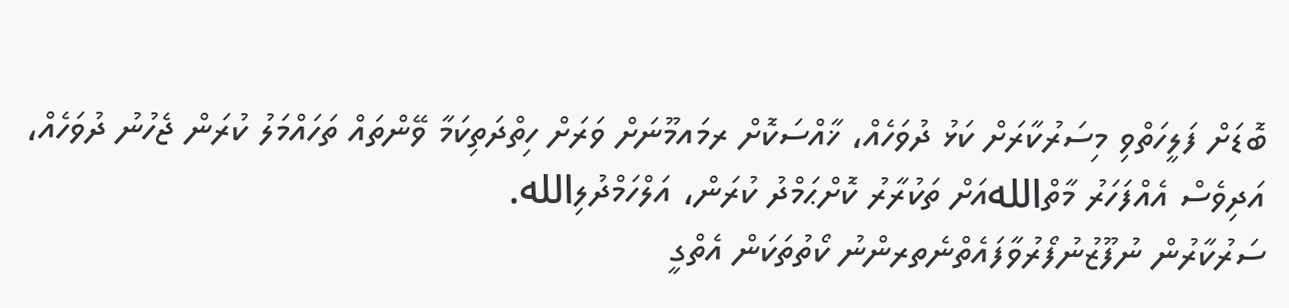ބޮޑަށް ފަލީހަތްވި މިސަރުކާރަށް ކަޅު ދުވަހެއް، ޚާއްސަކޮށް ރމައމޫނަށް ވަރަށް ހިތްދަތިކަމާ ވޭންތައް ތަހައްމަލު ކުރަން ޖެހުނު ދުވަހެއް،
އަދިވެސް އެއްފަހަރު މާތްاللهއަށް ތަކުރާރު ކޮށްޙަމްދު ކުރަން، އަލްހަމްދުލިالله.
ސަރުކާރުން ނުފޫޒުނުފޯރުވާފައެތްނެތރންނު ކޯތުތަކަން އެތްގީ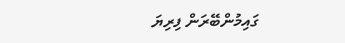ގައިމުންބޭރަން ފިރިޔަ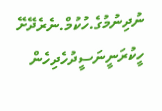ނުދިނުމުގެ.ހުކުމް.ނެރެދޭށޭ ހީކުރަނީނަސީދުހެދިހެން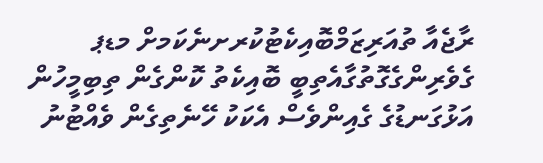ރާޖެއާ ތުއަރިޒަމްބޮއިކެޓުކުރށނެކަމށް މޑޕ ގެވެރިންގެގޮތުގާއެތިބީ ބޮއިކެތު ކޮންގެން ތިބިމީހުން
އަޅުގަނޑުގެ ގެއިންވެސް އެކަކު ހޭނެތިގެން ވެއްޓުނު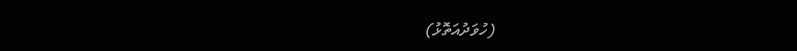(ހުވަދުއަތޮޅު)